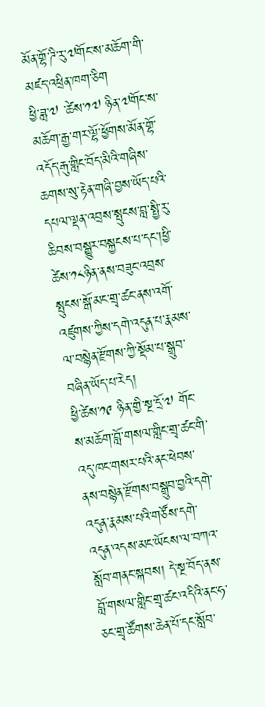མོན་གྷོ་ཌི་རུ་༧གོང་ས་མཆོག་གི་མཛད་འཕྲིན་ཁག་ཅིག
ཕྱི་ཟླ་༧ ་ཚེས་༡༧ ཉིན་༧གོང་ས་མཆོག་རྒྱ་གར་ལྷོ་ཕྱོགས་མོན་གྷོ་འདོད་རྒུ་གླིང་བོད་མིའི་གཞིས་ཆགས་སུ་རྟེན་གཞི་བྱས་ཡོད་པའི་དཔལ་ལྡན་འབྲས་སྤུངས་བླ་སྤྱི་རུ་ཆིབས་བསྒྱུར་བསྐྱངས་པ་དང་།ཕྱི་ཚེས་༡༨ཉིན་ནས་བཟུང་འབྲས་སྤུངས་སྒོ་མང་གྲྭ་ཚང་ནས་འགོ་འཛུགས་ཀྱིས་དགེ་འདུན་པ་རྣམས་ལ་བསྙེན་རྫོགས་ཀྱི་སྡོམ་པ་སྒྲུབ་བཞིན་ཡོད་པ་རེད།
ཕྱི་ཚེས་༡༩ ཉིན་གྱི་སྔ་དྲོ་༧ གོང་ས་མཆོག་བློ་གསལ་གླིང་གྲྭ་ཚང་གི་འདུ་ཁང་གསར་པའི་ནང་ཕེབས་ནས་བསྙེན་རྫོགས་བསྒྲུབ་བྱའི་དགེ་འདུན་རྣམས་པའི་གཙོས་དགེ་འདུན་འདས་མང་ཡོངས་ལ་བཀའ་སློབ་གནང་སྐབས། དེ་སྔ་བོད་ནས་བློ་གསལ་གླིང་གྲྭ་ཚང་འདིའི་ནང་ཧ་ཅང་གྲྭ་ཚོགས་ཆེན་པོ་དང་སློབ་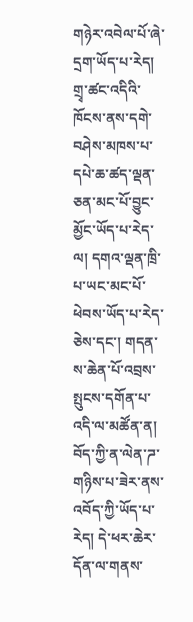གཉེར་འབེལ་པོ་ཞེ་དྲག་ཡོད་པ་རེད། གྲྭ་ཚང་འདིའི་ཁོངས་ནས་དགེ་བཤེས་མཁས་པ་དཔེ་ཆ་ཚད་ལྡན་ཅན་མང་པོ་བྱུང་མྱོང་ཡོད་པ་རེད་ལ། དགའ་ལྡན་ཁྲི་པ་ཡང་མང་པོ་ཕེབས་ཡོད་པ་རེད་ཅེས་དང་། གདན་ས་ཆེན་པོ་འབྲས་སྤུངས་དགོན་པ་འདི་ལ་མཚོན་ན། བོད་ཀྱི་ན་ལེན་ཌ་གཉིས་པ་ཟེར་ནས་འབོད་ཀྱི་ཡོད་པ་རེད། དེ་ཕར་ཆེར་དོན་ལ་གནས་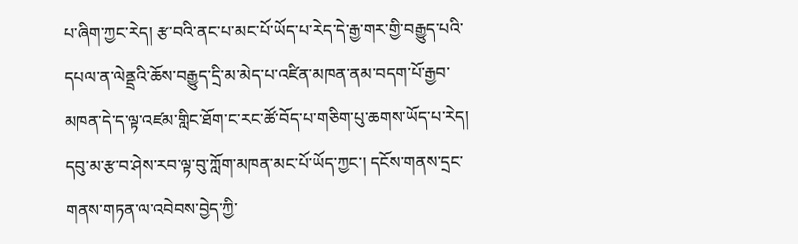པ་ཞིག་ཀྱང་རེད། རྩ་བའི་ནང་པ་མང་པོ་ཡོད་པ་རེད་དེ་རྒྱ་གར་གྱི་བརྒྱུད་པའི་དཔལ་ན་ལེནྡྲའི་ཆོས་བརྒྱུད་དྲི་མ་མེད་པ་འཛིན་མཁན་ནམ་བདག་པོ་རྒྱབ་མཁན་དེ་ད་ལྟ་འཛམ་གླིང་ཐོག་ང་རང་ཚོ་བོད་པ་གཅིག་པུ་ཆགས་ཡོད་པ་རེད། དབུ་མ་རྩ་བ་ཤེས་རབ་ལྟ་བུ་ཀློག་མཁན་མང་པོ་ཡོད་ཀྱང་། དངོས་གནས་དྲང་གནས་གཏན་ལ་འབེབས་བྱེད་ཀྱི་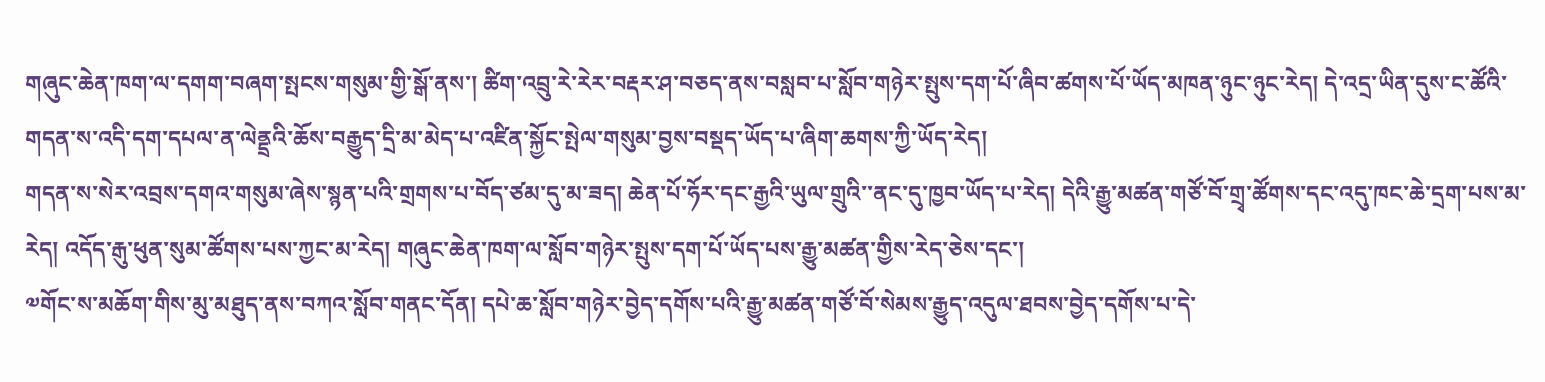གཞུང་ཆེན་ཁག་ལ་དགག་བཞག་སྤངས་གསུམ་གྱི་སྒོ་ནས་། ཚིག་འབྲུ་རེ་རེར་བརྡར་ཤ་བཅད་ནས་བསླབ་པ་སློབ་གཉེར་སྤུས་དག་པོ་ཞིབ་ཚགས་པོ་ཡོད་མཁན་ཉུང་ཉུང་རེད། དེ་འདྲ་ཡིན་དུས་ང་ཚོའི་གདན་ས་འདི་དག་དཔལ་ན་ལེནྡྲའི་ཆོས་བརྒྱུད་དྲི་མ་མེད་པ་འཛིན་སྐྱོང་སྤེལ་གསུམ་བྱས་བསྡད་ཡོད་པ་ཞིག་ཆགས་ཀྱི་ཡོད་རེད།
གདན་ས་སེར་འབྲས་དགའ་གསུམ་ཞེས་སྙན་པའི་གྲགས་པ་བོད་ཙམ་དུ་མ་ཟད། ཆེན་པོ་ཧོར་དང་རྒྱའི་ཡུལ་གྲུའི་་ནང་དུ་ཁྱབ་ཡོད་པ་རེད། དེའི་རྒྱུ་མཚན་གཙོ་བོ་གྲྭ་ཚོགས་དང་འདུ་ཁང་ཆེ་དྲག་པས་མ་རེད། འདོད་རྒུ་ཕུན་སུམ་ཚོགས་པས་ཀྱང་མ་རེད། གཞུང་ཆེན་ཁག་ལ་སློབ་གཉེར་སྤུས་དག་པོ་ཡོད་པས་རྒྱུ་མཚན་གྱིས་རེད་ཅེས་དང་།
༧གོང་ས་མཆོག་གིས་མུ་མཐུད་ནས་བཀའ་སློབ་གནང་དོན། དཔེ་ཆ་སློབ་གཉེར་བྱེད་དགོས་པའི་རྒྱུ་མཚན་གཙོ་བོ་སེམས་རྒྱུད་འདུལ་ཐབས་བྱེད་དགོས་པ་དེ་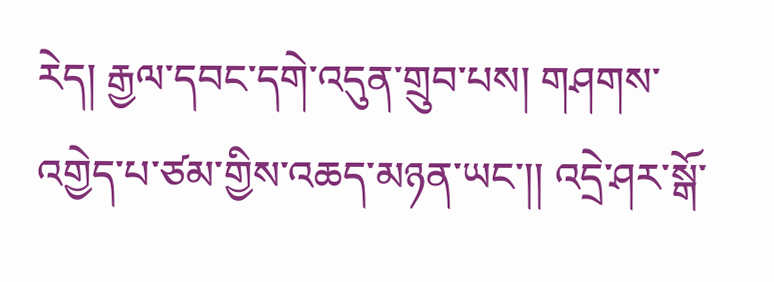རེད། རྒྱལ་དབང་དགེ་འདུན་གྲུབ་པས། གཤགས་འགྱེད་པ་ཙམ་གྱིས་འཆད་མཉན་ཡང་།། འདྲེ་ཤར་སྒོ་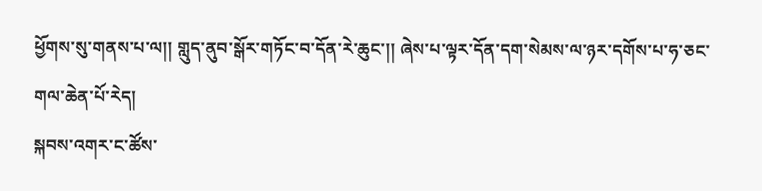ཕྱོགས་སུ་གནས་པ་ལ།། གླུད་ནུབ་སྒོར་གཏོང་བ་དོན་རེ་ཆུང་།། ཞེས་པ་ལྟར་དོན་དག་སེམས་ལ་ཉར་དགོས་པ་ཧ་ཅང་གལ་ཆེན་པོ་རེད།
སྐབས་འགར་ང་ཚོས་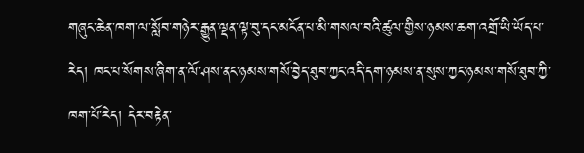གཞུང་ཆེན་ཁག་ལ་སློབ་གཉེར་རྒྱུན་ལྡན་ལྟ་བུ་དང་མངོན་པ་མི་གསལ་བའི་ཚུལ་གྱིས་ཉམས་ཆག་འགྲོ་ཡི་ཡོད་པ་རེད། ཁང་པ་སོགས་ཞིག་ན་ལོ་ཤས་ནང་ཉམས་གསོ་བྱེད་ཐུབ་ཀྱང་འདི་དག་ཉམས་ན་སུས་ཀྱང་ཉམས་གསོ་ཐུབ་ཀྱི་ཁག་པོ་རེད། དེར་བརྟེན་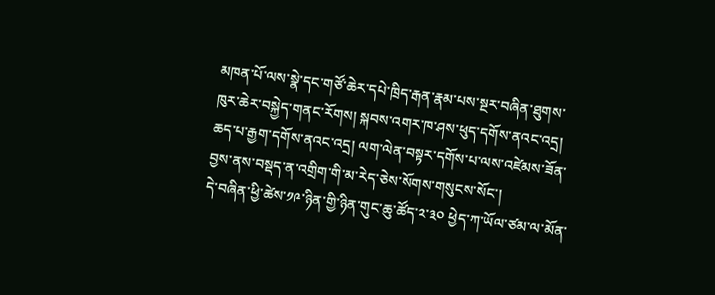མཁན་པོ་ལས་སྣེ་དང་གཙོ་ཆེར་དཔེ་ཁྲིད་རྒན་རྣམ་པས་སྔར་བཞིན་ཐུགས་ཁུར་ཆེར་བསྐྱེད་གནང་རོགས། སྐབས་འགར་ཁ་ཤས་ཕུད་དགོས་ནའང་འདྲ། ཆད་པ་རྒྱག་དགོས་ནའང་འདྲ། ལག་ལེན་བསྟར་དགོས་པ་ལས་འཛེམས་ཟོན་བྱས་ནས་བསྡད་ན་འགྲིག་གི་མ་རེད་ཅེས་སོགས་གསུངས་སོང་།
དེ་བཞིན་ཕྱི་ཚེས་༡༩་ཉིན་གྱི་ཉིན་གུང་ཆུ་ཚོད་༢་༣༠ ཕྱེད་ཀ་ཡོལ་ཙམ་ལ་མོན་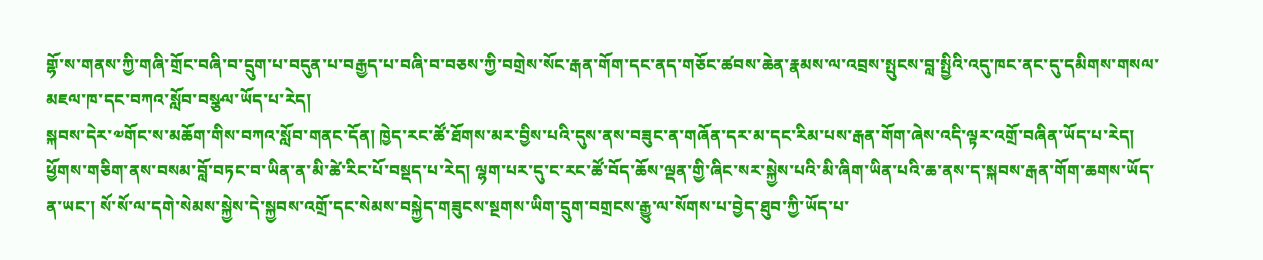གྷོ་ས་གནས་ཀྱི་གཞི་གྲོང་བཞི་བ་དྲུག་པ་བདུན་པ་བརྒྱད་པ་བཞི་བ་བཅས་ཀྱི་བགྲེས་སོང་རྒན་གོག་དང་ནད་གཅོང་ཚབས་ཆེན་རྣམས་ལ་འབྲས་སྤུངས་བླ་སྤྱིའི་འདུ་ཁང་ནང་དུ་དམིགས་གསལ་མཇལ་ཁ་དང་བཀའ་སློབ་བསྩལ་ཡོད་པ་རེད།
སྐབས་དེར་༧གོང་ས་མཆོག་གིས་བཀའ་སློབ་གནང་དོན། ཁྱེད་རང་ཚོ་ཐོགས་མར་བྱིས་པའི་དུས་ནས་བཟུང་ན་གཞོན་དར་མ་དང་རིམ་པས་རྒན་གོག་ཞེས་འདི་ལྟར་འགྲོ་བཞིན་ཡོད་པ་རེད། ཕྱོགས་གཅིག་ནས་བསམ་བློ་བཏང་བ་ཡིན་ན་མི་ཚེ་རིང་པོ་བསྡད་པ་རེད། ལྷག་པར་དུ་ང་རང་ཚོ་བོད་ཆོས་ལྡན་གྱི་ཞིང་སར་སྐྱེས་པའི་མི་ཞིག་ཡིན་པའི་ཆ་ནས་ད་སྐབས་རྒན་གོག་ཆགས་ཡོད་ན་ཡང་། སོ་སོ་ལ་དགེ་སེམས་སྐྱེས་དེ་སྐྱབས་འགྲོ་དང་སེམས་བསྐྱེད་གཟུངས་སྔགས་ཡིག་དྲུག་བགྲངས་རྒྱུ་ལ་སོགས་པ་བྱེད་ཐུབ་ཀྱི་ཡོད་པ་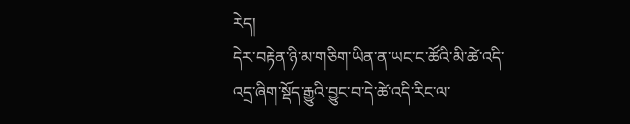རེད།
དེར་བརྟེན་ཉི་མ་གཅིག་ཡིན་ན་ཡང་ང་ཚོའི་མི་ཚེ་འདི་འདྲ་ཞིག་སྡོད་རྒྱུའི་བྱུང་བ་དེ་ཚེ་འདི་རིང་ལ་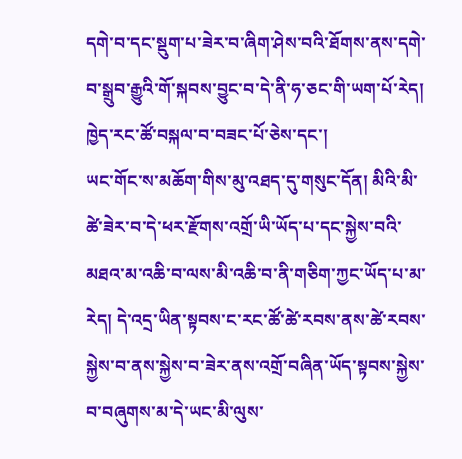དགེ་བ་དང་སྡུག་པ་ཟེར་བ་ཞིག་ཤེས་བའི་ཐོགས་ནས་དགེ་བ་སྒྲུབ་རྒྱུའི་གོ་སྐབས་བྱུང་བ་དེ་ནི་ཧ་ཅང་གི་ཡག་པོ་རེད། ཁྱེད་རང་ཚོ་བསྐལ་བ་བཟང་པོ་ཅེས་དང་།
ཡང་གོང་ས་མཆོག་གིས་མུ་འཐད་དུ་གསུང་དོན། མིའི་མི་ཚེ་ཟེར་བ་དེ་ཕར་རྫོགས་འགྲོ་ཡི་ཡོད་པ་དང་སྐྱེས་བའི་མཐའ་མ་འཆི་བ་ལས་མི་འཆི་བ་ནི་གཅིག་ཀྱང་ཡོད་པ་མ་རེད། དེ་འདྲ་ཡིན་སྟབས་ང་རང་ཚོ་ཚེ་རབས་ནས་ཚེ་རབས་སྐྱེས་བ་ནས་སྐྱེས་བ་ཟེར་ནས་འགྲོ་བཞིན་ཡོད་སྟབས་སྐྱེས་བ་བཞུགས་མ་དེ་ཡང་མི་ལུས་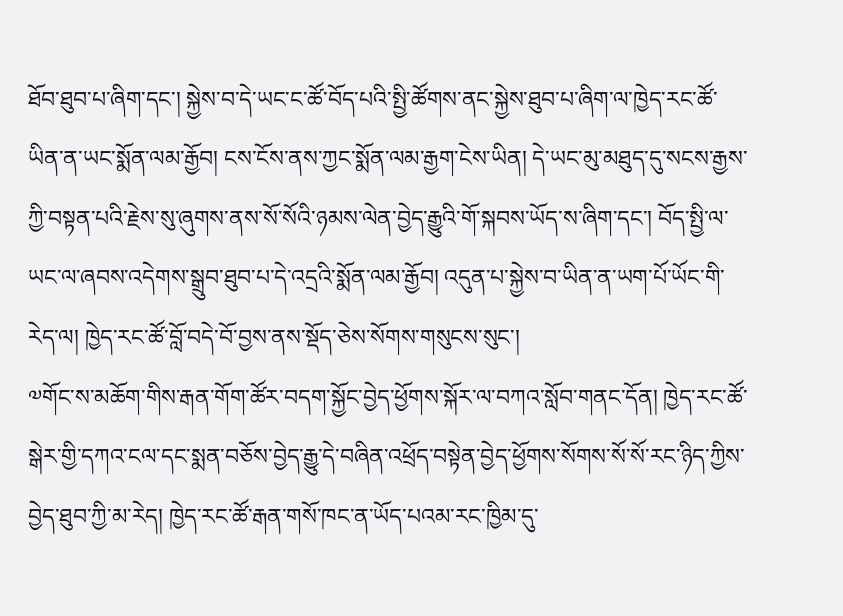ཐོབ་ཐུབ་པ་ཞིག་དང་། སྐྱེས་བ་དེ་ཡང་ང་ཚོ་བོད་པའི་སྤྱི་ཚོགས་ནང་སྐྱེས་ཐུབ་པ་ཞིག་ལ་ཁྱེད་རང་ཚོ་ཡིན་ན་ཡང་སྨོན་ལམ་རྒྱོབ། ངས་ངོས་ནས་ཀྱང་སྨོན་ལམ་རྒྱག་ངེས་ཡིན། དེ་ཡང་མུ་མཐུད་དུ་སངས་རྒྱས་ཀྱི་བསྟན་པའི་རྗེས་སུ་ཞུགས་ནས་སོ་སོའི་ཉམས་ལེན་བྱེད་རྒྱུའི་གོ་སྐབས་ཡོད་ས་ཞིག་དང་། བོད་སྤྱི་ལ་ཡང་ལ་ཞབས་འདེགས་སྒྲུབ་ཐུབ་པ་དེ་འདྲའི་སྨོན་ལམ་རྒྱོབ། འདུན་པ་སྐྱེས་བ་ཡིན་ན་ཡག་པོ་ཡོང་གི་རེད་ལ། ཁྱེད་རང་ཚོ་བློ་བདེ་བོ་བྱས་ནས་སྡོད་ཅེས་སོགས་གསུངས་སུང་།
༧གོང་ས་མཆོག་གིས་རྒན་གོག་ཚོར་བདག་སྐྱོང་བྱེད་ཕྱོགས་སྐོར་ལ་བཀའ་སློབ་གནང་དོན། ཁྱེད་རང་ཚོ་སྒེར་གྱི་དཀའ་ངལ་དང་སྨན་བཅོས་བྱེད་རྒྱུ་དེ་བཞིན་འཕྲོད་བསྟེན་བྱེད་ཕྱོགས་སོགས་སོ་སོ་རང་ཉིད་ཀྱིས་བྱེད་ཐུབ་ཀྱི་མ་རེད། ཁྱེད་རང་ཚོ་རྒན་གསོ་ཁང་ན་ཡོད་པའམ་རང་ཁྱིམ་དུ་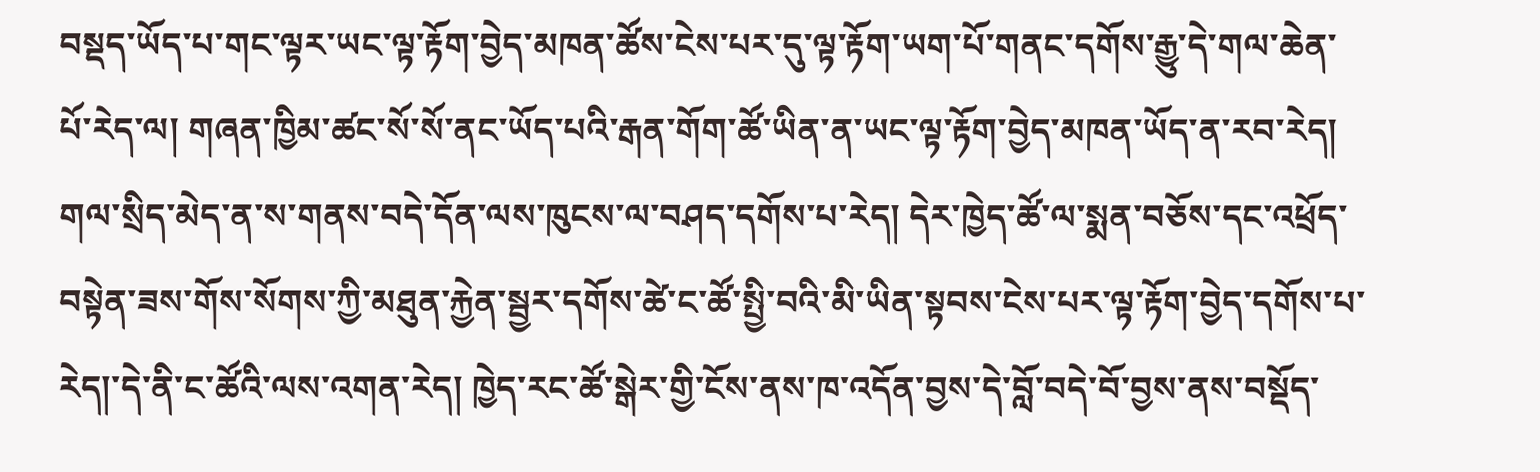བསྡད་ཡོད་པ་གང་ལྟར་ཡང་ལྟ་རྟོག་བྱེད་མཁན་ཚོས་ངེས་པར་དུ་ལྟ་རྟོག་ཡག་པོ་གནང་དགོས་རྒྱུ་དེ་གལ་ཆེན་པོ་རེད་ལ། གཞན་ཁྱིམ་ཚང་སོ་སོ་ནང་ཡོད་པའི་རྒན་གོག་ཚོ་ཡིན་ན་ཡང་ལྟ་རྟོག་བྱེད་མཁན་ཡོད་ན་རབ་རེད། གལ་སྲིད་མེད་ན་ས་གནས་བདེ་དོན་ལས་ཁུངས་ལ་བཤད་དགོས་པ་རེད། དེར་ཁྱེད་ཚོ་ལ་སྨན་བཅོས་དང་འཕྲོད་བསྟེན་ཟས་གོས་སོགས་ཀྱི་མཐུན་རྐྱེན་སྦྱར་དགོས་ཚེ་ང་ཚོ་སྤྱི་བའི་མི་ཡིན་སྟབས་ངེས་པར་ལྟ་རྟོག་བྱེད་དགོས་པ་རེད།་དེ་ནི་ང་ཚོའི་ལས་འགན་རེད། ཁྱེད་རང་ཚོ་སྒེར་གྱི་ངོས་ནས་ཁ་འདོན་བྱས་དེ་བློ་བདེ་བོ་བྱས་ནས་བསྡོད་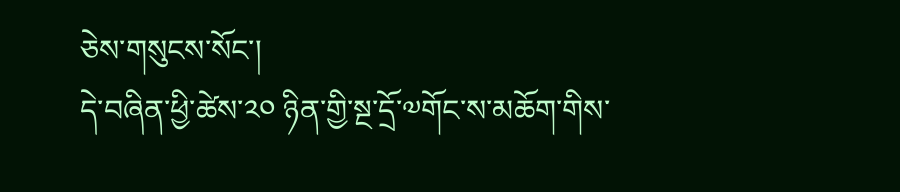ཅེས་གསུངས་སོང་།
དེ་བཞིན་ཕྱི་ཚེས་༢༠ ཉིན་གྱི་སྔ་དྲོ་༧གོང་ས་མཆོག་གིས་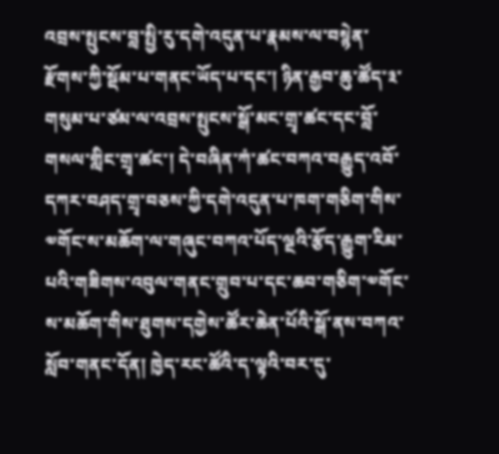འབྲས་སྤུངས་བླ་སྤྱི་རུ་དགེ་འདུན་པ་རྣམས་ལ་བསྙེན་རྫོགས་ཀྱི་སྡོམ་པ་གནང་ཡོད་པ་དང་། ཉིན་རྒྱབ་ཆུ་ཚོད་༣་གསུམ་པ་ཙམ་ལ་འབྲས་སྤུངས་སྒོ་མང་གྲྭ་ཚང་དང་བློ་གསལ་གླིང་གྲྭ་ཚང་། དེ་བཞིན་ཀཾ་ཚང་བཀའ་བརྒྱུད་འབོ་དཀར་བཤད་གྲྭ་བཅས་ཀྱི་དགེ་འདུན་པ་ཁག་གཅིག་གིས་༧གོང་ས་མཆོག་ལ་གཞུང་བཀའ་པོད་ལྔའི་རྩོད་རྒྱུག་རིམ་པའི་གཟིགས་འབུལ་གནང་གྲུབ་པ་དང་ཆབ་གཅིག་༧གོང་ས་མཆོག་གིས་ཐུགས་དགྱེས་ཚོར་ཆེན་པོའི་སྒོ་ནས་བཀའ་སློབ་གནང་དོན། ཁྱེད་རང་ཚོའི་ད་ལྟའི་བར་དུ་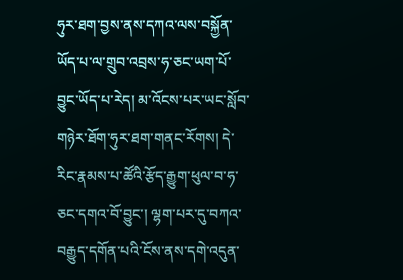ཧུར་ཐག་བྱས་ནས་དཀའ་ལས་བསྐྱོན་ཡོད་པ་ལ་གྲུབ་འབྲས་ཧ་ཅང་ཡག་པོ་བྱུང་ཡོད་པ་རེད། མ་འོངས་པར་ཡང་སློབ་གཉེར་ཐོག་ཧུར་ཐག་གནང་རོགས། དེ་རིང་རྣམས་པ་ཚོའི་རྩོད་རྒྱུག་ཕུལ་བ་ཧ་ཅང་དགའ་བོ་བྱུང་། ལྷག་པར་དུ་བཀའ་བརྒྱུད་དགོན་པའི་ངོས་ནས་དགེ་འདུན་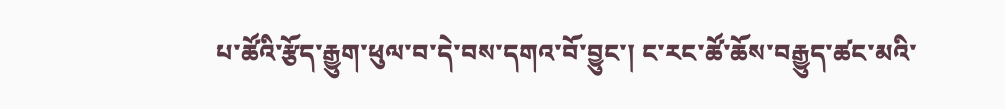པ་ཚོའི་རྩོད་རྒྱུག་ཕུལ་བ་དེ་བས་དགའ་བོ་བྱུང་། ང་རང་ཚོ་ཆོས་བརྒྱུད་ཚང་མའི་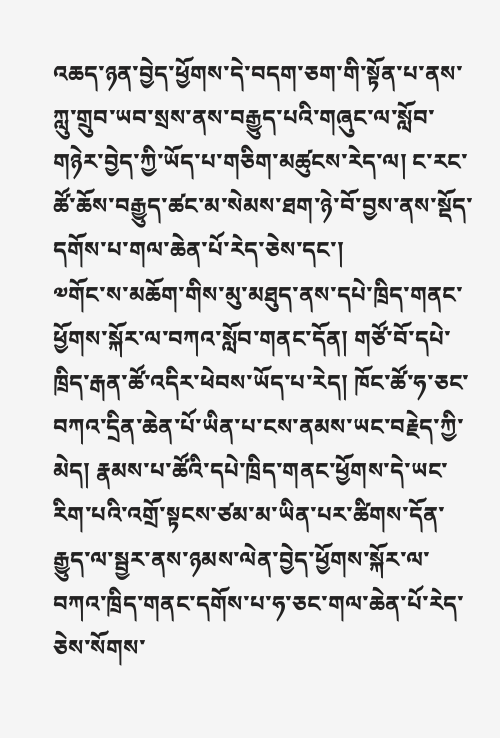འཆད་ཉན་བྱེད་ཕྱོགས་དེ་བདག་ཅག་གི་སྟོན་པ་ནས་ཀླུ་གྲུབ་ཡབ་སྲས་ནས་བརྒྱུད་པའི་གཞུང་ལ་སློབ་གཉེར་བྱེད་ཀྱི་ཡོད་པ་གཅིག་མཚུངས་རེད་ལ། ང་རང་ཚོ་ཆོས་བརྒྱུད་ཚང་མ་སེམས་ཐག་ཉེ་བོ་བྱས་ནས་སྡོད་དགོས་པ་གལ་ཆེན་པོ་རེད་ཅེས་དང་།
༧གོང་ས་མཆོག་གིས་མུ་མཐུད་ནས་དཔེ་ཁྲིད་གནང་ཕྱོགས་སྐོར་ལ་བཀའ་སློབ་གནང་དོན། གཙོ་བོ་དཔེ་ཁྲིད་རྒན་ཚོ་འདིར་ཕེབས་ཡོད་པ་རེད། ཁོང་ཚོ་ཧ་ཅང་བཀའ་དྲིན་ཆེན་པོ་ཡིན་པ་ངས་ནམས་ཡང་བརྗེད་ཀྱི་མེད། རྣམས་པ་ཚོའི་དཔེ་ཁྲིད་གནང་ཕྱོགས་དེ་ཡང་རིག་པའི་འགྲོ་སྟངས་ཙམ་མ་ཡིན་པར་ཚིགས་དོན་རྒྱུད་ལ་སྦྱར་ནས་ཉམས་ལེན་བྱེད་ཕྱོགས་སྐོར་ལ་བཀའ་ཁྲིད་གནང་དགོས་པ་ཧ་ཅང་གལ་ཆེན་པོ་རེད་ཅེས་སོགས་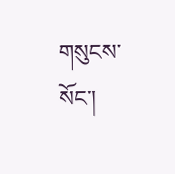གསུངས་སོང་།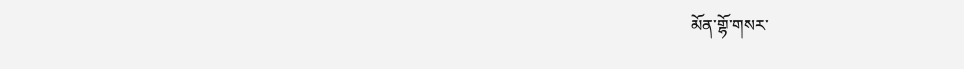མོན་གྷོ་གསར་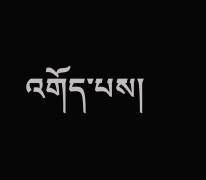འགོད་པས།